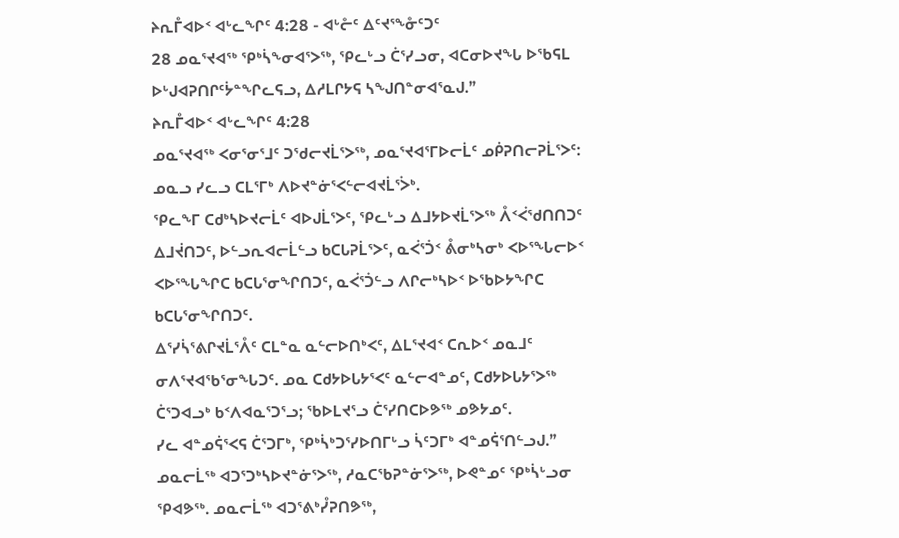ᔨᕆᒤᐊᐅᑉ ᐊᒡᓚᖏᑦ 4:28 - ᐊᒡᓔᑦ ᐃᑦᔪᕐᖕᓁᑦᑐᑦ
28 ᓄᓇᕐᔪᐊᖅ ᕿᒃᓵᖕᓂᐊᕐᐳᖅ, ᕿᓚᒡᓗ ᑖᕐᓯᓗᓂ, ᐊᑕᓂᐅᔪᖓ ᐅᖃᕋᒪ ᐅᒡᒍᐊᕈᑎᒋᑦᔮᓐᖏᓚᕋᓗ, ᐃᓱᒪᒋᔭᕋ ᓴᖑᑎᓐᓂᐊᕐᓇᒍ.”
ᔨᕆᒤᐊᐅᑉ ᐊᒡᓚᖏᑦ 4:28
ᓄᓇᕐᔪᐊᖅ ᐸᓂᕐᓂᕐᒧᑦ ᑐᖁᓕᔪᒫᕐᐳᖅ, ᓄᓇᕐᔪᐊᕐᒥᐅᓕᒫᑦ ᓄᑮᕈᑎᓕᕈᒫᕐᐳᑦ: ᓄᓇᓗ ᓯᓚᓗ ᑕᒪᕐᒥᒃ ᐱᐅᔪᓐᓃᕐᐸᓪᓕᐊᔪᒫᕐᐴᒃ.
ᕿᓚᖕᒥ ᑕᑯᒃᓴᐅᔪᓕᒫᑦ ᐊᐅᒍᒫᕐᐳᑦ, ᕿᓚᒡᓗ ᐃᒧᔭᐅᔪᒫᕐᐳᖅ ᐰᑉᐹᖁᑎᑎᑐᑦ ᐃᒧᔫᑎᑐᑦ, ᐅᓪᓗᕆᐊᓕᒫᓪᓗ ᑲᑕᒐᕈᒫᕐᐳᑦ, ᓇᐹᕐᑑᑉ ᕔᓂᒃᓴᓂᒃ ᐸᐅᕐᖓᓕᐅᑉ ᐸᐅᕐᖓᖏᑕ ᑲᑕᒐᕐᓂᖏᑎᑐᑦ, ᓇᐹᕐᑑᓪᓗ ᐱᒋᓕᒃᓴᐅᑉ ᐅᖃᐅᔭᖏᑕ ᑲᑕᒐᕐᓂᖏᑎᑐᑦ.
ᐃᕐᓯᓵᕐᕕᒋᔪᒫᕐᐰᑦ ᑕᒪᓐᓇ ᓇᓪᓕᐅᑎᒃᐸᑦ, ᐃᒪᕐᔪᐊᑉ ᑕᕆᐅᑉ ᓄᓇᒧᑦ ᓂᐱᕐᔪᐊᖃᕐᓂᖓᑐᑦ. ᓄᓇ ᑕᑯᔭᐅᒐᔭᕐᐸᑦ ᓇᓪᓕᐊᓐᓄᑦ, ᑕᑯᔭᐅᒐᔭᕐᐳᖅ ᑖᕐᑐᐊᓗᒃ ᑲᑉᐱᐊᓇᕐᑐᕐᓗ; ᖃᐅᒪᔪᕐᓗ ᑖᕐᓯᑎᑕᐅᕗᖅ ᓄᕗᔭᓄᑦ.
ᓯᓚ ᐊᓐᓄᕌᕐᐸᕋ ᑖᕐᑐᒥᒃ, ᕿᒃᓵᒃᑐᕐᓯᐅᑎᒥᒡᓗ ᓵᑦᑐᒥᒃ ᐊᓐᓄᕌᕐᑎᓪᓗᒍ.”
ᓄᓇᓕᒫᖅ ᐊᑐᕐᑐᒃᓴᐅᔪᓐᓃᕐᐳᖅ, ᓱᓇᑕᖃᕈᓐᓃᕐᐳᖅ, ᐅᕙᓐᓄᑦ ᕿᒃᓵᒡᓗᓂ ᕿᐊᕗᖅ. ᓄᓇᓕᒫᖅ ᐊᑐᕐᕕᒃᓮᕈᑎᕗᖅ,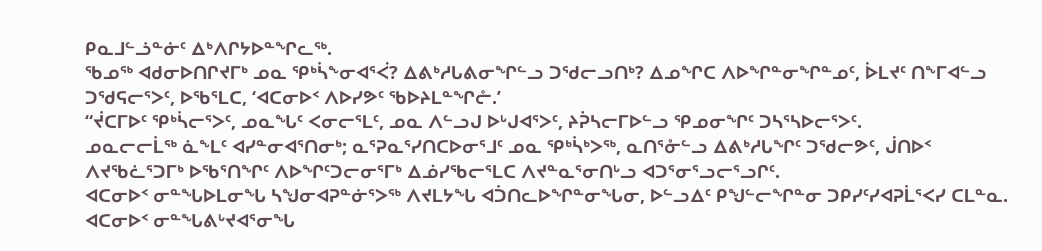ᑭᓇᒧᓪᓘᓐᓃᑦ ᐃᒃᐱᒋᔭᐅᓐᖏᓚᖅ.
ᖃᓄᖅ ᐊᑯᓂᐅᑎᒋᔪᒥᒃ ᓄᓇ ᕿᒃᓵᖕᓂᐊᕐᐹ? ᐃᕕᒃᓱᒐᕕᓂᖏᓪᓗ ᑐᖁᓕᓗᑎᒃ? ᐃᓄᖏᑕ ᐱᐅᖏᓐᓂᖏᓐᓄᑦ, ᐆᒪᔪᑦ ᑎᖕᒥᐊᓪᓗ ᑐᖁᕋᓕᕐᐳᑦ, ᐅᖃᕐᒪᑕ, ‘ᐊᑕᓂᐅᑉ ᐱᐅᓯᕗᑦ ᖃᐅᔨᒪᓐᖏᓔ.’
“ᔫᑕᒥᐅᑦ ᕿᒃᓵᓕᕐᐳᑦ, ᓄᓇᖓᑦ ᐸᓂᓕᕐᒪᑦ, ᓄᓇ ᐱᓪᓗᒍ ᐅᒡᒍᐊᕐᐳᑦ, ᔨᕉᓴᓕᒥᐅᓪᓗ ᕿᓄᓂᖏᑦ ᑐᓴᕐᓴᐅᓕᕐᐳᑦ.
ᓄᓇᓕᓕᒫᖅ ᓈᖕᒪᑦ ᐊᓯᓐᓂᐊᕐᑎᓂᒃ; ᓇᕐᕈᓇᕐᓯᑎᑕᐅᓂᕐᒧᑦ ᓄᓇ ᕿᒃᓵᒃᐳᖅ, ᓇᑎᕐᓁᓪᓗ ᐃᕕᒃᓱᒐᖏᑦ ᑐᖁᓕᕗᑦ, ᒎᑎᐅᑉ ᐱᔪᖃᓛᕐᑐᒥᒃ ᐅᖃᕐᑎᖏᑦ ᐱᐅᖏᑦᑐᓕᓂᕐᒥᒃ ᐃᓅᓯᖃᓕᕐᒪᑕ ᐱᔪᓐᓇᕐᓂᑎᒡᓗ ᐊᑐᕐᓂᕐᓗᓕᕐᓗᒋᑦ.
ᐊᑕᓂᐅᑉ ᓂᓐᖓᐅᒪᓂᖓ ᓴᖑᓂᐊᕈᓐᓃᕐᐳᖅ ᐱᔪᒪᔭᖓ ᐊᑑᑎᓚᐅᖏᓐᓂᖓᓂ, ᐅᓪᓗᐃᑦ ᑭᖑᓪᓕᖏᓐᓂ ᑐᑭᓯᑦᓯᐊᕈᒫᕐᐸᓯ ᑕᒪᓐᓇ.
ᐊᑕᓂᐅᑉ ᓂᓐᖓᕕᒡᔪᐊᕐᓂᖓ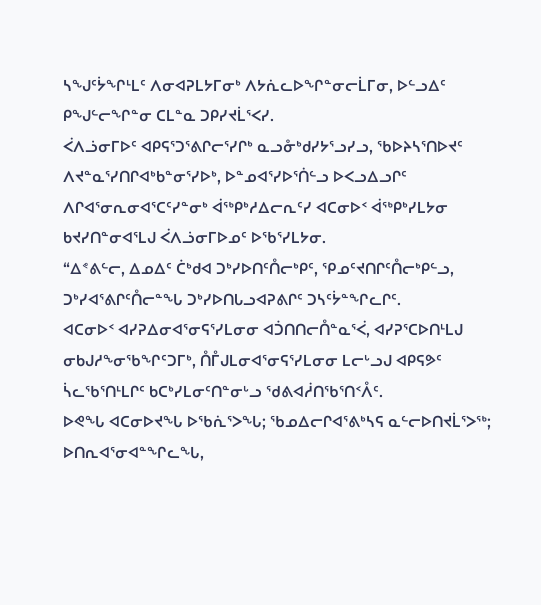ᓴᖑᑦᔮᖏᒻᒪᑦ ᐱᓂᐊᕈᒪᔭᒥᓂᒃ ᐱᔭᕇᓚᐅᖏᓐᓂᓕᒫᒥᓂ, ᐅᓪᓗᐃᑦ ᑭᖑᓪᓕᖏᓐᓂ ᑕᒪᓐᓇ ᑐᑭᓯᔪᒫᕐᐸᓯ.
ᐹᐱᓘᓂᒥᐅᑦ ᐊᑭᕋᕐᑐᕐᕕᒋᓕᕐᓯᒋᒃ ᓇᓗᓁᒃᑯᓯᔭᕐᓗᓯᓗ, ᖃᐅᔨᓴᕐᑎᐅᔪᑦ ᐱᔪᓐᓇᕐᓯᑎᒋᐊᒃᑲᓐᓂᕐᓯᐅᒃ, ᐅᓐᓄᐊᕐᓯᐅᕐᑏᓪᓗ ᐅᐸᓗᐃᓗᒋᑦ ᐱᒋᐊᕐᓂᕆᓂᐊᕐᑕᑦᓯᓐᓂᒃ ᐋᖅᑭᒃᓱᐃᓕᕆᑦᓯ ᐊᑕᓂᐅᑉ ᐋᖅᑭᒃᓯᒪᔭᓂ ᑲᔪᓯᑎᓐᓂᐊᕐᒪᒍ ᐹᐱᓘᓂᒥᐅᓄᑦ ᐅᖃᕐᓯᒪᔭᓂ.
“ᐃᕝᕕᓪᓕ, ᐃᓄᐃᑦ ᑖᒃᑯᐊ ᑐᒃᓯᐅᑎᑦᑍᓕᒃᑭᑦ, ᕿᓄᑦᔪᑎᒋᑦᑍᓕᒃᑭᓪᓗ, ᑐᒃᓯᐊᕐᕕᒋᑦᑍᓕᓐᖓ ᑐᒃᓯᐅᑎᒐᓗᐊᕈᕕᒋᑦ ᑐᓴᑦᔮᓐᖏᓚᒋᑦ.
ᐊᑕᓂᐅᑉ ᐊᓯᕈᐃᓂᐊᕐᓂᕋᕐᓯᒪᓂᓂ ᐊᑑᑎᑎᓕᑍᓐᓇᕐᐹ, ᐊᓯᕈᕐᑕᐅᑎᒻᒪᒍ ᓂᑲᒍᓱᖕᓂᖃᖏᑦᑐᒥᒃ, ᑍᒤᒍᒪᓂᐊᕐᓂᕋᕐᓯᒪᓂᓂ ᒪᓕᒡᓗᒍ ᐊᑭᕋᕗᑦ ᓵᓚᖃᕐᑎᒻᒪᒋᑦ ᑲᑕᒃᓯᒪᓂᑦᑎᓐᓂᒡᓗ ᖁᕕᐊᓲᑎᖃᕐᑎᑉᐰᑦ.
ᐅᕙᖓ ᐊᑕᓂᐅᔪᖓ ᐅᖃᕇᕐᐳᖓ; ᖃᓄᐃᓕᒋᐊᕐᕕᒃᓴᕋ ᓇᓪᓕᐅᑎᔪᒫᕐᐳᖅ; ᐅᑎᕆᐊᕐᓂᐊᓐᖏᓚᖓ,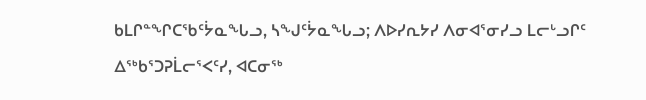ᑲᒪᒋᓐᖏᑕᖃᑦᔮᓇᖓᓗ, ᓴᖑᑦᔮᓇᖓᓗ; ᐱᐅᓯᕆᔭᓯ ᐱᓂᐊᕐᓂᓯᓗ ᒪᓕᒡᓗᒋᑦ ᐃᖅᑲᕐᑐᕈᒫᓕᕐᐸᑦᓯ, ᐊᑕᓂᖅ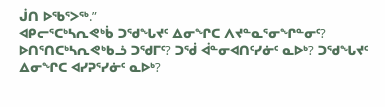ᒎᑎ ᐅᖃᕐᐳᖅ.”
ᐊᑭᓕᕐᑕᒃᓴᕆᕙᒃᑳ ᑐᖁᖓᔪᑦ ᐃᓂᖏᑕ ᐱᔪᓐᓇᕐᓂᖏᓐᓂᑦ? ᐅᑎᕐᑎᑕᒃᓴᕆᕙᒃᑲᓘ ᑐᖁᒥᑦ? ᑐᖂ ᐋᓐᓂᐊᑎᑦᓯᓃᑦ ᓇᐅᒃ? ᑐᖁᖓᔪᑦ ᐃᓂᖏᑕ ᐊᓯᕈᕐᓯᓃᑦ ᓇᐅᒃ?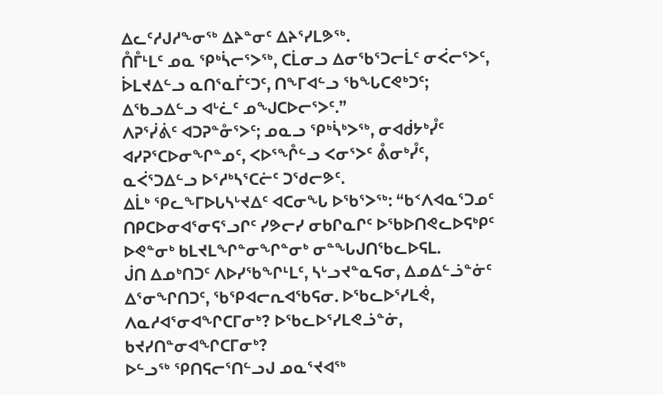ᐃᓚᑦᓱᒍᓱᖕᓂᖅ ᐃᔨᓐᓂᑦ ᐃᔨᕐᓯᒪᕗᖅ.
ᑍᒤᒻᒪᑦ ᓄᓇ ᕿᒃᓵᓕᕐᐳᖅ, ᑕᒫᓂᓗ ᐃᓂᖃᕐᑐᓕᒫᑦ ᓂᐹᓕᕐᐳᑦ, ᐆᒪᔪᐃᓪᓗ ᓇᑎᕐᓇᒦᑦᑐᑦ, ᑎᖕᒥᐊᓪᓗ ᖃᖓᑕᕙᒃᑐᑦ; ᐃᖃᓗᐃᓪᓗ ᐊᒡᓛᑦ ᓄᖑᑕᐅᓕᕐᐳᑦ.”
ᐱᕈᕐᓰᕖᑦ ᐊᑐᕈᓐᓁᕐᐳᑦ; ᓄᓇᓗ ᕿᒃᓵᒃᐳᖅ, ᓂᐊᑰᔭᒃᓮᑦ ᐊᓯᕈᕐᑕᐅᓂᖏᓐᓄᑦ, ᐸᐅᕐᖎᓪᓗ ᐸᓂᕐᐳᑦ ᕔᓂᒃᓮᑦ, ᓇᐹᕐᑐᐃᓪᓗ ᐅᕐᓱᒃᓴᕐᑕᓖᑦ ᑐᖁᓕᕗᑦ.
ᐃᒫᒃ ᕿᓚᖕᒥᐅᒐᓴᒡᔪᐃᑦ ᐊᑕᓂᖓ ᐅᖃᕐᐳᖅ: “ᑲᑉᐱᐊᓇᕐᑐᓄᑦ ᑎᑭᑕᐅᓂᐊᕐᓂᕋᕐᓗᒋᑦ ᓯᕗᓕᓯ ᓂᑲᒋᓇᒋᑦ ᐅᖃᐅᑎᕙᓚᐅᕋᒃᑭᑦ ᐅᕙᓐᓂᒃ ᑲᒪᔪᒪᖏᓐᓂᖏᓐᓂᒃ ᓂᓐᖓᒍᑎᖃᓚᐅᕋᒪ.
ᒎᑎ ᐃᓄᒃᑎᑐᑦ ᐱᐅᓯᖃᖏᒻᒪᑦ, ᓴᒡᓗᔪᓐᓇᕋᓂ, ᐃᓄᐃᓪᓘᓐᓃᑦ ᐃᕐᓂᖏᑎᑐᑦ, ᖃᕿᐊᓕᕆᐊᖃᕋᓂ. ᐅᖃᓚᐅᕐᓯᒪᕚ, ᐱᓇᓱᐊᕐᓂᐊᖏᑕᒥᓂᒃ? ᐅᖃᓚᐅᕐᓯᒪᕙᓘᓐᓃ, ᑲᔪᓯᑎᓐᓂᐊᖏᑕᒥᓂᒃ?
ᐅᓪᓗᖅ ᕿᑎᕋᓕᕐᑎᓪᓗᒍ ᓄᓇᕐᔪᐊᖅ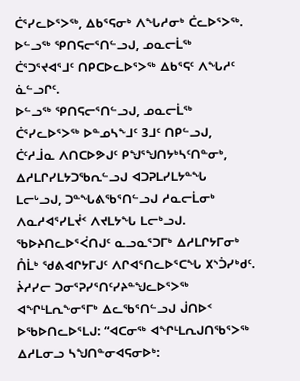ᑖᕐᓯᓚᐅᕐᐳᖅ, ᐃᑲᕐᕋᓂᒃ ᐱᖓᓱᓂᒃ ᑖᓚᐅᕐᐳᖅ.
ᐅᓪᓗᖅ ᕿᑎᕋᓕᕐᑎᓪᓗᒍ, ᓄᓇᓕᒫᖅ ᑖᕐᑐᕐᔪᐊᕐᒧᑦ ᑎᑭᑕᐅᓚᐅᕐᐳᖅ ᐃᑲᕐᕋᑦ ᐱᖓᓱᑦ ᓈᓪᓗᒋᑦ.
ᐅᓪᓗᖅ ᕿᑎᕋᓕᕐᑎᓪᓗᒍ, ᓄᓇᓕᒫᖅ ᑖᕐᓯᓚᐅᕐᐳᖅ ᐅᓐᓄᓴᖕᒧᑦ 3ᒧᑦ ᑎᑭᓪᓗᒍ,
ᑖᑦᓱᒨᓇ ᐱᑎᑕᐅᕗᒍᑦ ᑭᖑᕐᖑᑎᔭᒃᓴᑦᑎᓐᓂᒃ, ᐃᓱᒪᒋᓯᒪᔭᑐᖃᕆᓪᓗᒍ ᐊᑐᕈᒪᓯᒪᔭᓐᖓ ᒪᓕᒡᓗᒍ, ᑐᓐᖓᕕᖃᕐᑎᓪᓗᒍ ᓱᓇᓕᒫᓂᒃ ᐱᓇᓱᐊᕐᓯᒪᔫᑉ ᐱᔪᒪᔭᖓ ᒪᓕᒃᓗᒍ.
ᖃᐅᔨᑎᓚᐅᕐᐹᑎᒍᑦ ᓇᓗᓇᕐᑐᒥᒃ ᐃᓱᒪᒋᔭᒥᓂᒃ ᑍᒫᒃ ᖁᕕᐊᒋᔭᒥᒍᑦ ᐱᒋᐊᕐᑎᓚᐅᕐᑕᖓ ᙭ᔅᑑᓯᒃᑯᑦ.
ᔩᓱᓯᓕ ᑐᓂᕐᕈᓯᕐᑎᑦᓯᔨᓐᖑᓚᐅᕐᐳᖅ ᐊᖏᒻᒪᕆᖕᓂᕐᒥᒃ ᐃᓚᖃᕐᑎᓪᓗᒍ ᒎᑎᐅᑉ ᐅᖃᐅᑎᓚᐅᕐᒪᒍ: “ᐊᑕᓂᖅ ᐊᖏᒻᒪᕆᒍᑎᖃᕐᐳᖅ ᐃᓱᒪᓂᓗ ᓴᖑᑎᓐᓂᐊᕋᓂᐅᒃ: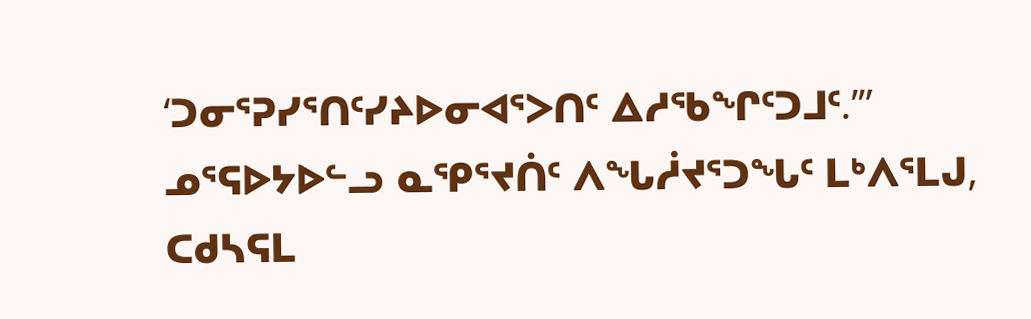‘ᑐᓂᕐᕈᓯᕐᑎᑦᓯᔨᐅᓂᐊᕐᐳᑎᑦ ᐃᓱᖃᖏᑦᑐᒧᑦ.’”
ᓄᕐᕋᐅᔭᐅᓪᓗ ᓇᕿᕐᔪᑏᑦ ᐱᖓᓲᔪᕐᑐᖓᑦ ᒪᒃᐱᕐᒪᒍ, ᑕᑯᓴᕋᒪ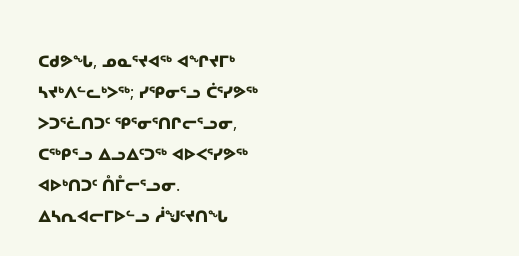ᑕᑯᕗᖓ, ᓄᓇᕐᔪᐊᖅ ᐊᖏᔪᒥᒃ ᓴᔪᒃᐱᓪᓚᒃᐳᖅ; ᓯᕿᓂᕐᓗ ᑖᕐᓯᕗᖅ ᐳᑐᕐᓛᑎᑐᑦ ᕿᕐᓂᕐᑎᒋᓕᕐᓗᓂ, ᑕᖅᑭᕐᓗ ᐃᓗᐃᑦᑐᖅ ᐊᐅᐸᕐᓯᕗᖅ ᐊᐅᒃᑎᑐᑦ ᑍᒤᓕᕐᓗᓂ.
ᐃᓴᕆᐊᓕᒥᐅᓪᓗ ᓲᖑᑦᔪᑎᖓ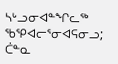ᓴᒡᓗᓂᐊᓐᖏᓚᖅ ᖃᕿᐊᓕᕐᓂᐊᕋᓂᓗ; ᑖᓐᓇ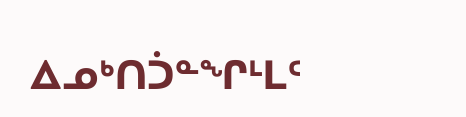ᐃᓄᒃᑎᑑᓐᖏᒻᒪᑦ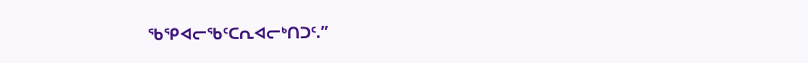ᖃᕿᐊᓕᖃᑦᑕᕆᐊᓕᒃᑎᑐᑦ.”